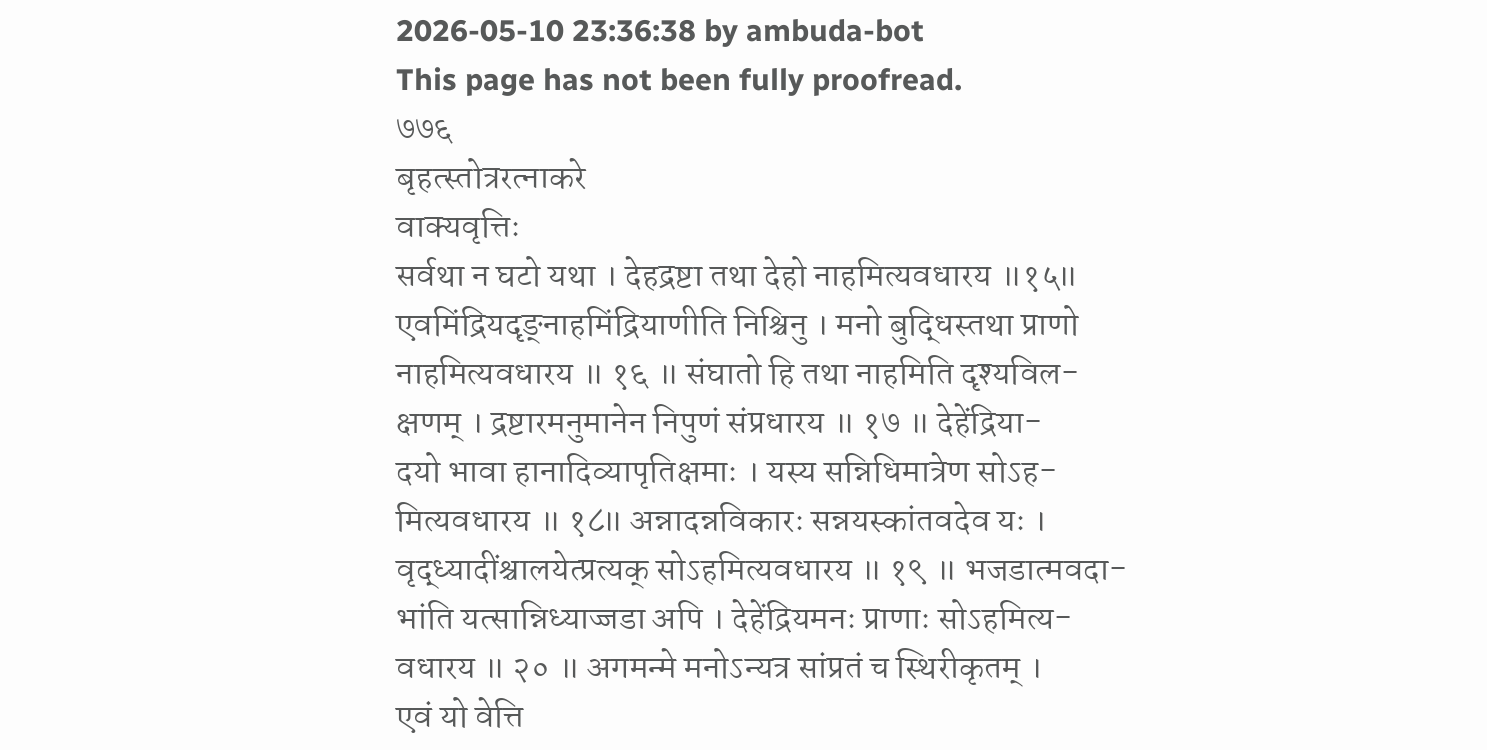2026-05-10 23:36:38 by ambuda-bot
This page has not been fully proofread.
७७६
बृहत्स्तोत्ररत्नाकरे
वाक्यवृत्तिः
सर्वथा न घटो यथा । देहद्रष्टा तथा देहो नाहमित्यवधारय ॥१५॥
एवमिंद्रियदृङ्नाहमिंद्रियाणीति निश्चिनु । मनो बुद्धिस्तथा प्राणो
नाहमित्यवधारय ॥ १६ ॥ संघातो हि तथा नाहमिति दृश्यविल-
क्षणम् । द्रष्टारमनुमानेन निपुणं संप्रधारय ॥ १७ ॥ देहेंद्रिया-
दयो भावा हानादिव्यापृतिक्षमाः । यस्य सन्निधिमात्रेण सोऽह-
मित्यवधारय ॥ १८॥ अन्नादन्नविकारः सन्नयस्कांतवदेव यः ।
वृद्ध्यादींश्चालयेत्प्रत्यक् सोऽहमित्यवधारय ॥ १९ ॥ भजडात्मवदा-
भांति यत्सान्निध्याज्जडा अपि । देहेंद्रियमनः प्राणाः सोऽहमित्य-
वधारय ॥ २० ॥ अगमन्मे मनोऽन्यत्र सांप्रतं च स्थिरीकृतम् ।
एवं यो वेत्ति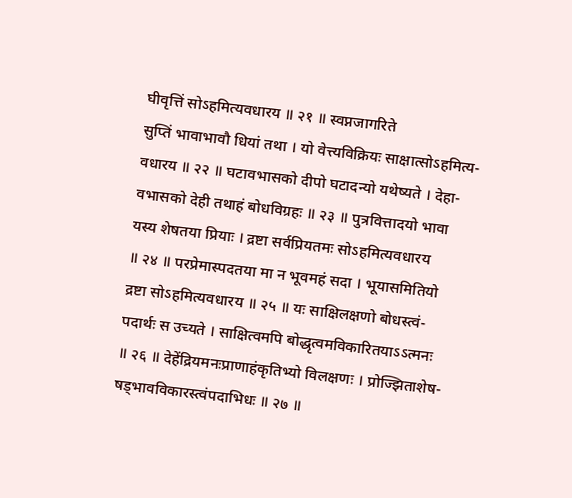घीवृत्तिं सोऽहमित्यवधारय ॥ २१ ॥ स्वप्नजागरिते
सुप्तिं भावाभावौ धियां तथा । यो वेत्त्यविक्रियः साक्षात्सोऽहमित्य-
वधारय ॥ २२ ॥ घटावभासको दीपो घटादन्यो यथेष्यते । देहा-
वभासको देही तथाहं बोधविग्रहः ॥ २३ ॥ पुत्रवित्तादयो भावा
यस्य शेषतया प्रियाः । द्रष्टा सर्वप्रियतमः सोऽहमित्यवधारय
॥ २४ ॥ परप्रेमास्पदतया मा न भूवमहं सदा । भूयासमितियो
द्रष्टा सोऽहमित्यवधारय ॥ २५ ॥ यः साक्षिलक्षणो बोधस्त्वं-
पदार्थः स उच्यते । साक्षित्वमपि बोद्धृत्वमविकारितयाऽऽत्मनः
॥ २६ ॥ देहेंद्रियमनःप्राणाहंकृतिभ्यो विलक्षणः । प्रोज्झिताशेष-
षड्भावविकारस्त्वंपदाभिधः ॥ २७ ॥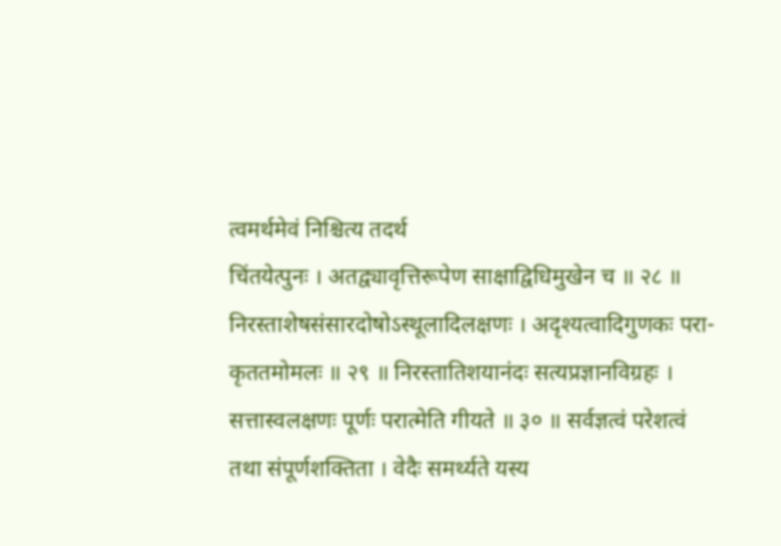त्वमर्थमेवं निश्चित्य तदर्थ
चिंतयेत्पुनः । अतद्व्यावृत्तिरूपेण साक्षाद्विधिमुखेन च ॥ २८ ॥
निरस्ताशेषसंसारदोषोऽस्थूलादिलक्षणः । अदृश्यत्वादिगुणकः परा-
कृततमोमलः ॥ २९ ॥ निरस्तातिशयानंदः सत्यप्रज्ञानविग्रहः ।
सत्तास्वलक्षणः पूर्णः परात्मेति गीयते ॥ ३० ॥ सर्वज्ञत्वं परेशत्वं
तथा संपूर्णशक्तिता । वेदैः समर्थ्यते यस्य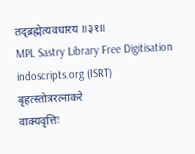तद्ब्रह्मेत्यवधारय ॥३१॥
MPL Sastry Library Free Digitisation indoscripts.org (ISRT)
बृहत्स्तोत्ररत्नाकरे
वाक्यवृत्तिः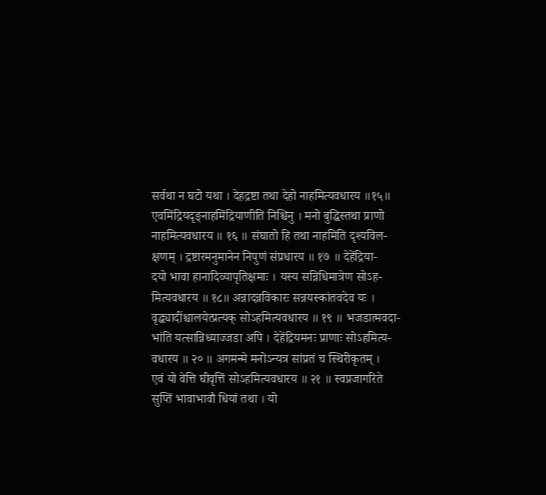सर्वथा न घटो यथा । देहद्रष्टा तथा देहो नाहमित्यवधारय ॥१५॥
एवमिंद्रियदृङ्नाहमिंद्रियाणीति निश्चिनु । मनो बुद्धिस्तथा प्राणो
नाहमित्यवधारय ॥ १६ ॥ संघातो हि तथा नाहमिति दृश्यविल-
क्षणम् । द्रष्टारमनुमानेन निपुणं संप्रधारय ॥ १७ ॥ देहेंद्रिया-
दयो भावा हानादिव्यापृतिक्षमाः । यस्य सन्निधिमात्रेण सोऽह-
मित्यवधारय ॥ १८॥ अन्नादन्नविकारः सन्नयस्कांतवदेव यः ।
वृद्ध्यादींश्चालयेत्प्रत्यक् सोऽहमित्यवधारय ॥ १९ ॥ भजडात्मवदा-
भांति यत्सान्निध्याज्जडा अपि । देहेंद्रियमनः प्राणाः सोऽहमित्य-
वधारय ॥ २० ॥ अगमन्मे मनोऽन्यत्र सांप्रतं च स्थिरीकृतम् ।
एवं यो वेत्ति घीवृत्तिं सोऽहमित्यवधारय ॥ २१ ॥ स्वप्नजागरिते
सुप्तिं भावाभावौ धियां तथा । यो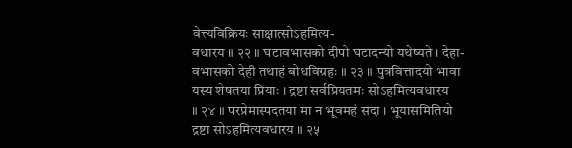वेत्त्यविक्रियः साक्षात्सोऽहमित्य-
वधारय ॥ २२ ॥ घटावभासको दीपो घटादन्यो यथेष्यते । देहा-
वभासको देही तथाहं बोधविग्रहः ॥ २३ ॥ पुत्रवित्तादयो भावा
यस्य शेषतया प्रियाः । द्रष्टा सर्वप्रियतमः सोऽहमित्यवधारय
॥ २४ ॥ परप्रेमास्पदतया मा न भूवमहं सदा । भूयासमितियो
द्रष्टा सोऽहमित्यवधारय ॥ २५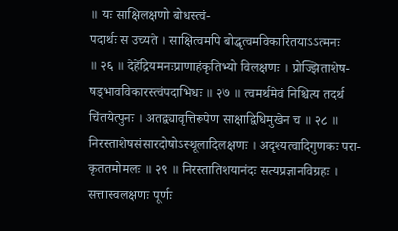॥ यः साक्षिलक्षणो बोधस्त्वं-
पदार्थः स उच्यते । साक्षित्वमपि बोद्धृत्वमविकारितयाऽऽत्मनः
॥ २६ ॥ देहेंद्रियमनःप्राणाहंकृतिभ्यो विलक्षणः । प्रोज्झिताशेष-
षड्भावविकारस्त्वंपदाभिधः ॥ २७ ॥ त्वमर्थमेवं निश्चित्य तदर्थ
चिंतयेत्पुनः । अतद्व्यावृत्तिरूपेण साक्षाद्विधिमुखेन च ॥ २८ ॥
निरस्ताशेषसंसारदोषोऽस्थूलादिलक्षणः । अदृश्यत्वादिगुणकः परा-
कृततमोमलः ॥ २९ ॥ निरस्तातिशयानंदः सत्यप्रज्ञानविग्रहः ।
सत्तास्वलक्षणः पूर्णः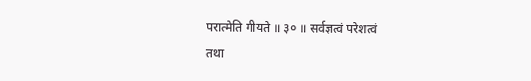परात्मेति गीयते ॥ ३० ॥ सर्वज्ञत्वं परेशत्वं
तथा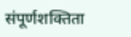संपूर्णशक्तिता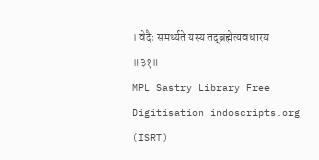। वेदैः समर्थ्यते यस्य तद्ब्रह्मेत्यवधारय ॥३१॥
MPL Sastry Library Free Digitisation indoscripts.org (ISRT)